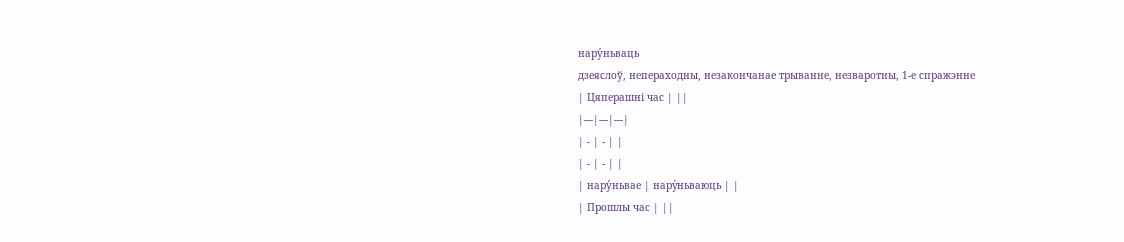нару́ньваць
дзеяслоў, непераходны, незакончанае трыванне, незваротны, 1-е спражэнне
| Цяперашні час | ||
|---|---|---|
| - | - | |
| - | - | |
| нару́ньвае | нару́ньваюць | |
| Прошлы час | ||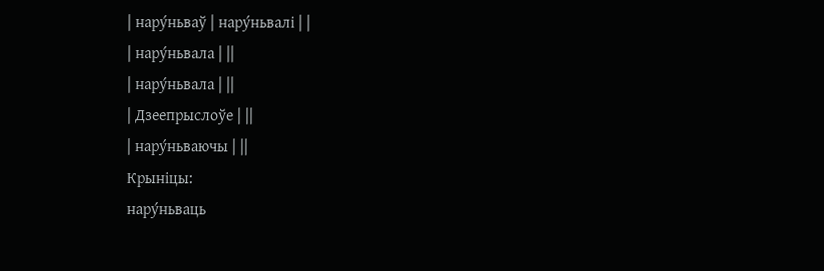| нару́ньваў | нару́ньвалі | |
| нару́ньвала | ||
| нару́ньвала | ||
| Дзеепрыслоўе | ||
| нару́ньваючы | ||
Крыніцы:
нару́ньваць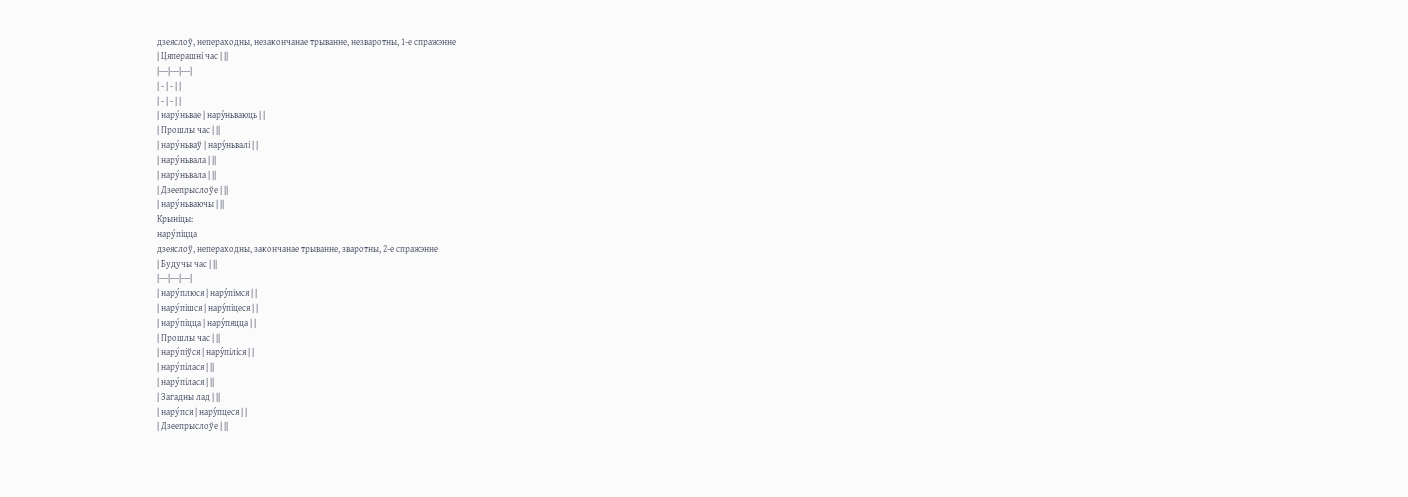дзеяслоў, непераходны, незакончанае трыванне, незваротны, 1-е спражэнне
| Цяперашні час | ||
|---|---|---|
| - | - | |
| - | - | |
| нару́ньвае | нару́ньваюць | |
| Прошлы час | ||
| нару́ньваў | нару́ньвалі | |
| нару́ньвала | ||
| нару́ньвала | ||
| Дзеепрыслоўе | ||
| нару́ньваючы | ||
Крыніцы:
нару́піцца
дзеяслоў, непераходны, закончанае трыванне, зваротны, 2-е спражэнне
| Будучы час | ||
|---|---|---|
| нару́плюся | нару́пімся | |
| нару́пішся | нару́піцеся | |
| нару́піцца | нару́пяцца | |
| Прошлы час | ||
| нару́піўся | нару́піліся | |
| нару́пілася | ||
| нару́пілася | ||
| Загадны лад | ||
| нару́пся | нару́пцеся | |
| Дзеепрыслоўе | ||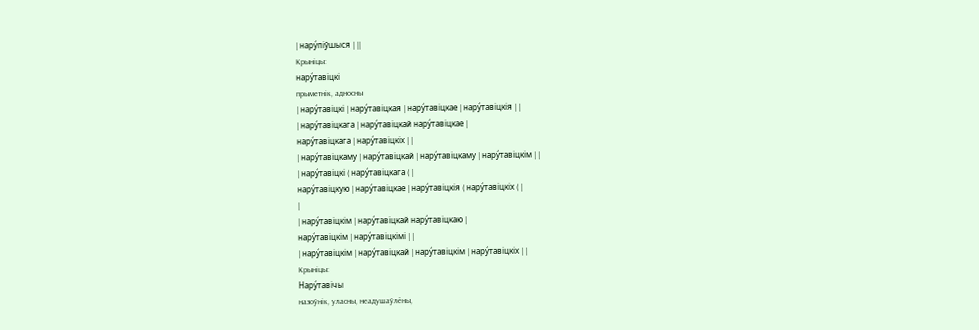| нару́піўшыся | ||
Крыніцы:
нару́тавіцкі
прыметнік, адносны
| нару́тавіцкі | нару́тавіцкая | нару́тавіцкае | нару́тавіцкія | |
| нару́тавіцкага | нару́тавіцкай нару́тавіцкае |
нару́тавіцкага | нару́тавіцкіх | |
| нару́тавіцкаму | нару́тавіцкай | нару́тавіцкаму | нару́тавіцкім | |
| нару́тавіцкі ( нару́тавіцкага ( |
нару́тавіцкую | нару́тавіцкае | нару́тавіцкія ( нару́тавіцкіх ( |
|
| нару́тавіцкім | нару́тавіцкай нару́тавіцкаю |
нару́тавіцкім | нару́тавіцкімі | |
| нару́тавіцкім | нару́тавіцкай | нару́тавіцкім | нару́тавіцкіх | |
Крыніцы:
Нару́тавічы
назоўнік, уласны, неадушаўлёны,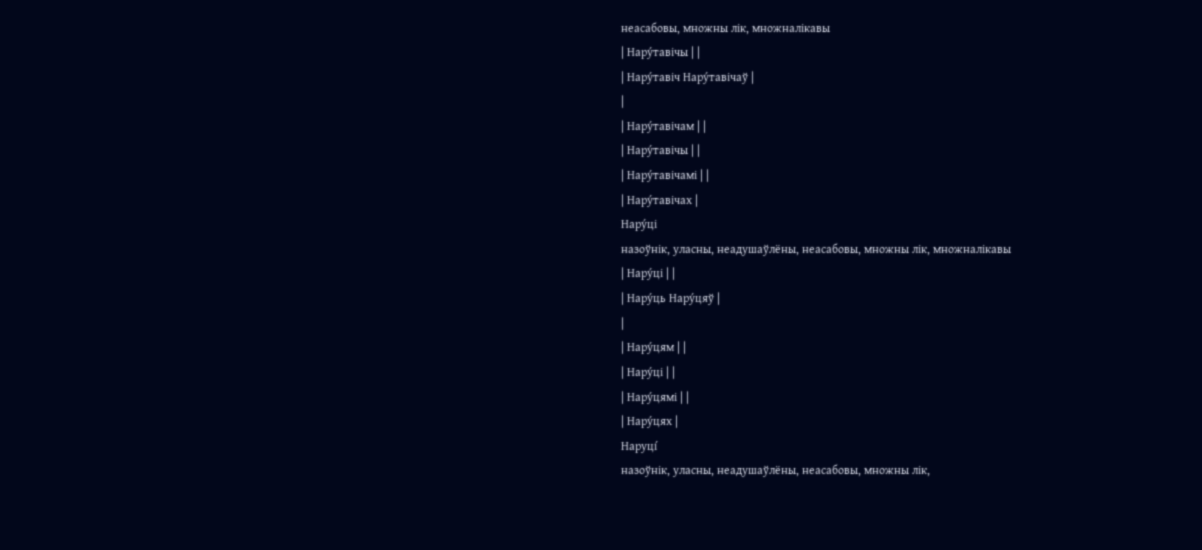неасабовы, множны лік, множналікавы
| Нару́тавічы | |
| Нару́тавіч Нару́тавічаў |
|
| Нару́тавічам | |
| Нару́тавічы | |
| Нару́тавічамі | |
| Нару́тавічах |
Нару́ці
назоўнік, уласны, неадушаўлёны, неасабовы, множны лік, множналікавы
| Нару́ці | |
| Нару́ць Нару́цяў |
|
| Нару́цям | |
| Нару́ці | |
| Нару́цямі | |
| Нару́цях |
Наруці́
назоўнік, уласны, неадушаўлёны, неасабовы, множны лік,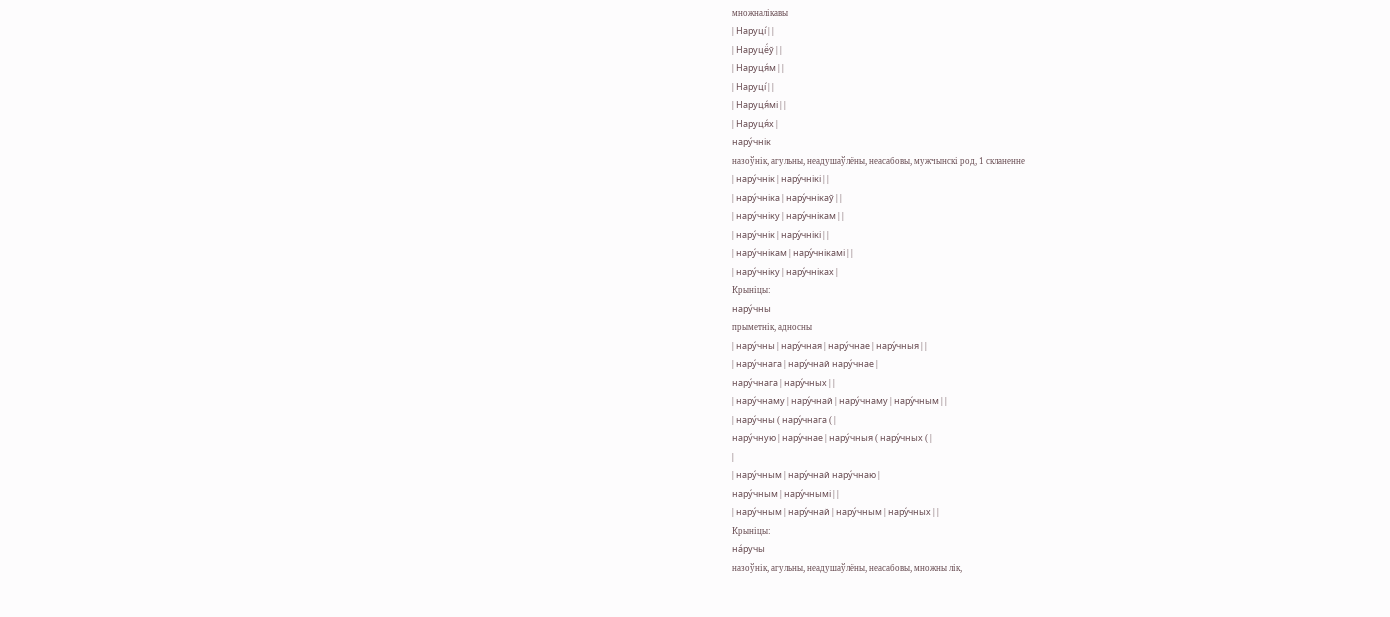множналікавы
| Наруці́ | |
| Наруцё́ў | |
| Наруця́м | |
| Наруці́ | |
| Наруця́мі | |
| Наруця́х |
нару́чнік
назоўнік, агульны, неадушаўлёны, неасабовы, мужчынскі род, 1 скланенне
| нару́чнік | нару́чнікі | |
| нару́чніка | нару́чнікаў | |
| нару́чніку | нару́чнікам | |
| нару́чнік | нару́чнікі | |
| нару́чнікам | нару́чнікамі | |
| нару́чніку | нару́чніках |
Крыніцы:
нару́чны
прыметнік, адносны
| нару́чны | нару́чная | нару́чнае | нару́чныя | |
| нару́чнага | нару́чнай нару́чнае |
нару́чнага | нару́чных | |
| нару́чнаму | нару́чнай | нару́чнаму | нару́чным | |
| нару́чны ( нару́чнага ( |
нару́чную | нару́чнае | нару́чныя ( нару́чных ( |
|
| нару́чным | нару́чнай нару́чнаю |
нару́чным | нару́чнымі | |
| нару́чным | нару́чнай | нару́чным | нару́чных | |
Крыніцы:
на́ручы
назоўнік, агульны, неадушаўлёны, неасабовы, множны лік,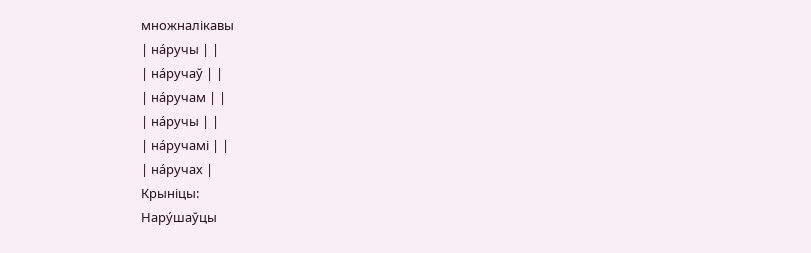множналікавы
| на́ручы | |
| на́ручаў | |
| на́ручам | |
| на́ручы | |
| на́ручамі | |
| на́ручах |
Крыніцы:
Нару́шаўцы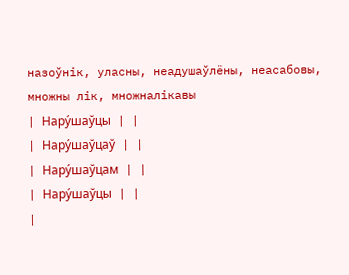назоўнік, уласны, неадушаўлёны, неасабовы, множны лік, множналікавы
| Нару́шаўцы | |
| Нару́шаўцаў | |
| Нару́шаўцам | |
| Нару́шаўцы | |
|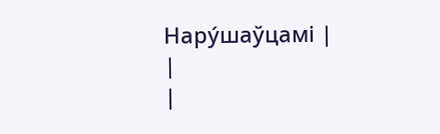Нару́шаўцамі | |
|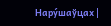Нару́шаўцах |